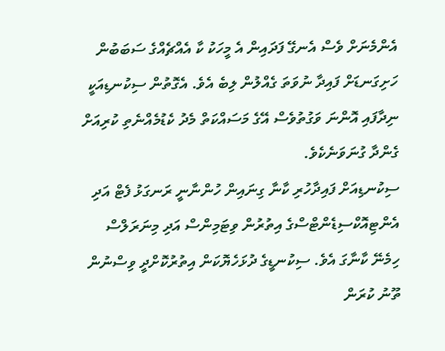އެންމެނަށް ވެސް އެނގޭ ފަދައިން އެ މީހަކު ކާ އެއްޗެއްގެ ސަބަބުން ހަށިގަނޑަށް ފައިދާ ނުވަތަ ގެއްލުން ލިބެ އެވެ. އެގޮތުން ސިކުނޑިއަކީ ނިދާފައި އޮންނަ ވަގުތުވެސް އޭގެ މަސައްކަތް މެދު ކެޑުމެއްނެތި ކުރިއަށް ގެންދާ ގުނަވަނެކެވެ.
ސިކުނޑިއަށް ފައިދާހުރި ކާނާ ގިނައިން ހުންނާނީ ރަނގަޅު ފެޓް އަދި އެންޓިއޮކްސިޑެންޓްސްގެ އިތުރުން ވިޓަމިންސް އަދި މިނަރަލްސް ހިމެނޭ ކާނާގަ އެވެ. ސިކުނޑީގެ ދުޅަހެޔޮކަން އިތުރުކޮށްދީ ވިސްނުން ތޫނު ކުރަން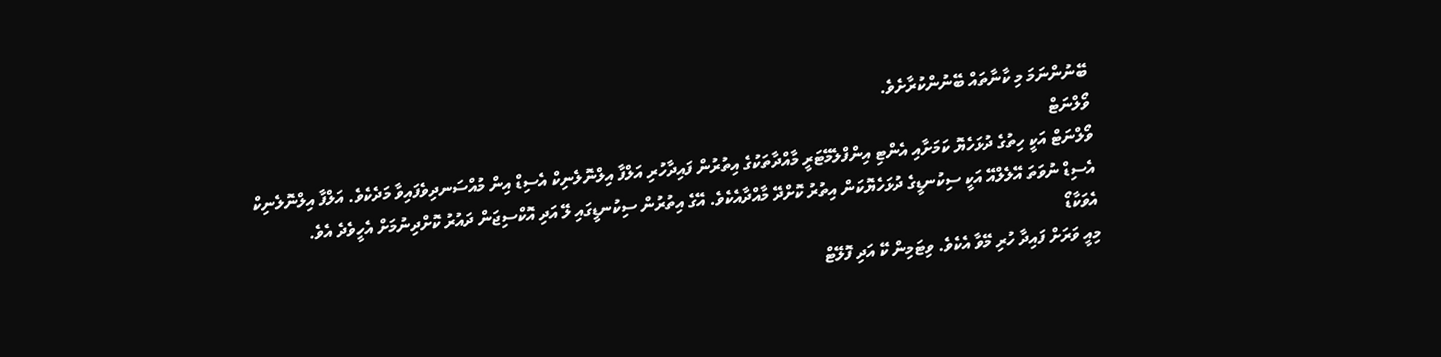ބޭނުންނަމަ މި ކާނާތައް ބޭނުންކުރާށެވެ.
ވޯލްނަޓް
ވޯލްނަޓް އަކީ ހިތުގެ ދުޅަހެޔޮ ކަމަށާއި އެންޓި އިންފްލެމޭޓަރީ މާއްދާތަކުގެ އިތުރުން ފައިދާހުރި އަލްފާ އިލްނޮލެނިކް އެސިޑް އިން މުއްސަނދިވެފައިވާ މަދެކެވެ. އަލްފާ އިލްނޮލެނިކް އެސިޑް ނުވަތަ އޭލެލްއޭ އަކީ ސިކުނޑީގެ ދުޅަހެޔޮކަން އިތުރު ކޮށްދޭ މާއްދާއެކެވެ. އޭގެ އިތުރުން ސިކުނޑީގައި ލޭ އަދި އޮކްސިޖަން ދައުރު ކޮށްދިނުމަށް އެހީވެދެ އެވެ.
އެވަކާޑޯ
މިއީ ވަރަށް ފައިދާ ހުރި މޭވާ އެކެވެ. ވިޓަމިން ކޭ އަދި ފޮލޭޓް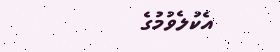އެކުލެވުމުގެ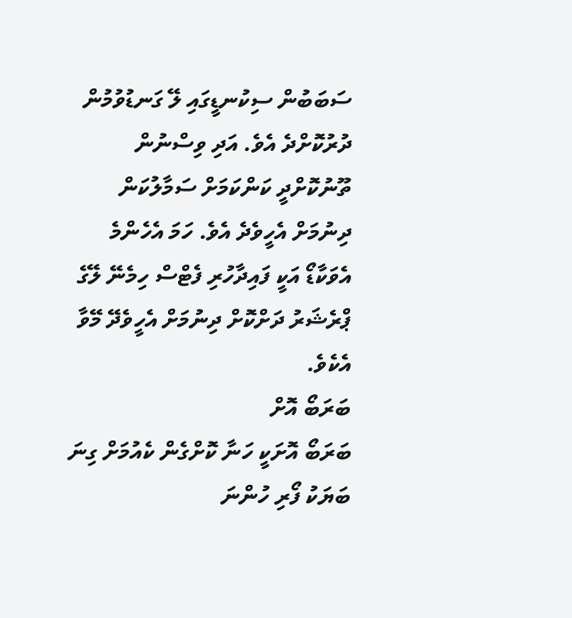ސަބަބުން ސިކުނޑީގައި ލޭ ގަނޑުވުމުން ދުރުކޮށްދެ އެވެ. އަދި ވިސްނުން ތޫނުކޮށްދީ ކަންކަމަށް ސަމާލުކަން ދިނުމަށް އެހީވެދެ އެވެ. ހަމަ އެހެންމެ އެވަކާޑޯ އަކީ ފައިދާހުރި ފެޓްސް ހިމެނޭ ލޭގެ ޕްރެޝަރު ދަށްކޮށް ދިނުމަށް އެހީވެދޭ މޭވާ އެކެވެ.
ބަރަބޯ އޮށް
ބަރަބޯ އޮށަކީ ހަނާ ކޮށްގެން ކެއުމަށް ގިނަ ބަޔަކު ފޯރި ހުންނަ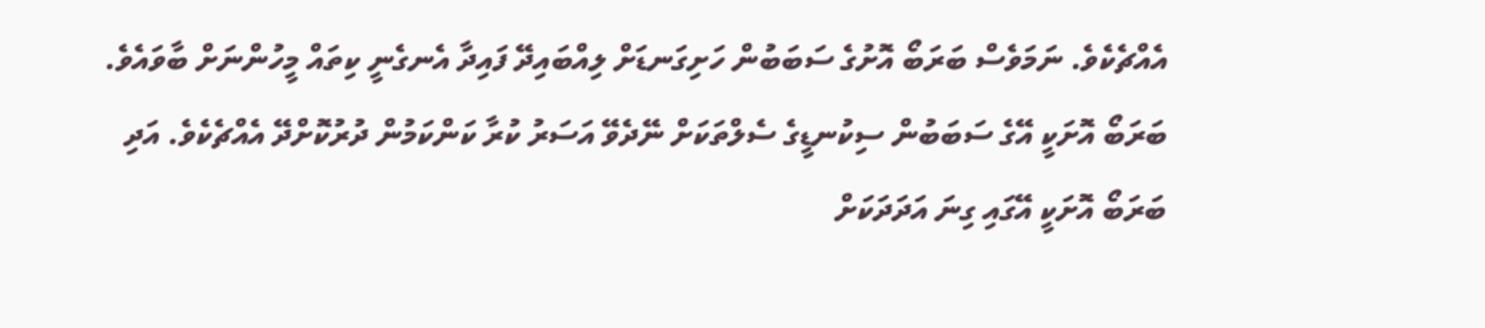އެއްޗެކެވެ. ނަމަވެސް ބަރަބޯ އޮށުގެ ސަބަބުން ހަށިގަނޑަށް ލިއްބައިދޭ ފައިދާ އެނގެނީ ކިތައް މީހުންނަށް ބާވައެވެ. ބަރަބޯ އޮށަކީ އޭގެ ސަބަބުން ސިކުނޑީގެ ސެލްތަކަށް ނޭދެވޭ އަސަރު ކުރާ ކަންކަމުން ދުރުކޮށްދޭ އެއްޗެކެވެ. އަދި ބަރަބޯ އޮށަކީ އޭގައި ގިނަ އަދަދަކަށް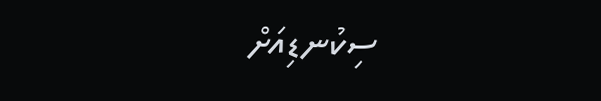ސިކުނޑިއަށް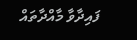ފައިދާވާ މާއްދާތައް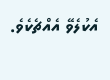އެކުލެވޭ އެއްޗެކެވެ.